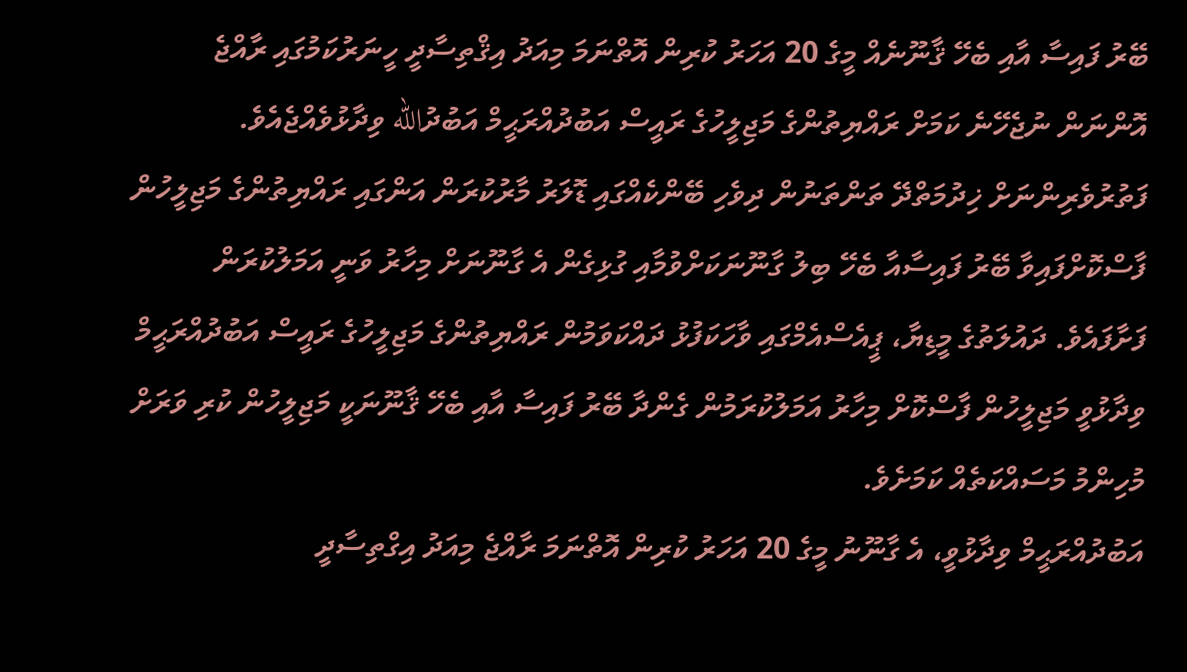ބޭރު ފައިސާ އާއި ބެހޭ ޤާނޫނެއް މީގެ 20 އަހަރު ކުރިން އޮތްނަމަ މިއަދު އިޤްތިސާދީ ހީނަރުކަމުގައި ރާއްޖެ އޮންނަން ނުޖެހޭނެ ކަމަށް ރައްޔިތުންގެ މަޖިލީހުގެ ރައީސް އަބުދުއްރަޙީމް އަބުދުالله ވިދާޅުވެއްޖެއެވެ.
ފަތުރުވެރިންނަށް ޚިދުމަތްދޭ ތަންތަނުން ދިވެހި ބޭންކެއްގައި ޑޮލަރު މާރުކުރަން އަންގައި ރައްޔިތުންގެ މަޖިލީހުން ފާސްކޮށްފައިވާ ބޭރު ފައިސާއާ ބެހޭ ބިލު ގާނޫނަކަށްވުމާއި ގުޅިގެން އެ ގާނޫނަށް މިހާރު ވަނީ އަމަލުކުރަން ފަށާފައެވެ. ދައުލަތުގެ މީޑިޔާ، ޕީއެސްއެމްގައި ވާހަކަފުޅު ދައްކަވަމުން ރައްޔިތުންގެ މަޖިލީހުގެ ރައީސް އަބުދުއްރަޙީމް ވިދާޅުވީ މަޖިލީހުން ފާސްކޮށް މިހާރު އަމަލުކުރަމުން ގެންދާ ބޭރު ފައިސާ އާއި ބެހޭ ޤާނޫނަކީ މަޖިލީހުން ކުރި ވަރަށް މުހިންމު މަސައްކަތެއް ކަމަށެވެ.
އަބުދުއްރަޙީމް ވިދާޅުވީ، އެ ގާނޫނު މީގެ 20 އަހަރު ކުރިން އޮތްނަމަ ރާއްޖެ މިއަދު އިގްތިސާދީ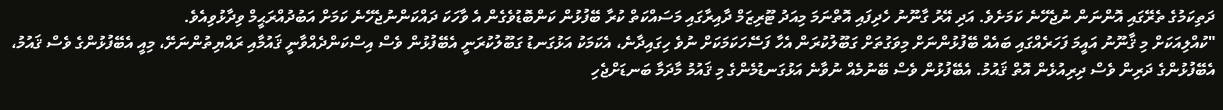ދަތިކަމުގެ ތެރޭގައި އޮންނަން ނުޖެހޭނެ ކަމަށެވެ. އަދި އޭރު ގާނޫނު ހެދިފައި އޮތްނަމަ މިއަދު ޓޫރިޒަމް ދާއިރާގައި މަސައްކަތް ކުރާ ބޭފުޅުން ކަންބޮޑުވެގެން އެ ވާހަކަ ދައްކަންނުޖެހޭނެ ކަމަށް އަބުދުއްރަޙީމް ވިދާޅުވިއެވެ.
"ކުއްލިއަކަށް މި ޤާނޫނު އައީމަ ފަހަރެއްގައި ބައެއް ބޭފުޅުންނަށް މިވަގުތަށް ގަބޫލުކުރަން އެހާ ފަސޭހަކަމަކަށް ނުވެ ހިގައިދާނެ، އެކަމަކު އަޅުގަނޑު ގަބޫލުކުރަނީ އެބޭފުޅުން ވެސް އިސްކަންދެއްވާނީ ޤައުމާއި ރައްޔިތުންނަށޭ، މިއީ އެބޭފުޅުންގެ ވެސް ޤައުމު، އެބޭފުޅުންގެ ދަރިން ވެސް ދިރިއުޅެން އޮތް ޤައުމު. އެބޭފުޅުން ވެސް ބޭނުމެއް ނުވާނެ އަޅުގަނޑުމެންގެ މި ޤައުމު މާދަމާ ބަނޑަށްޖެހި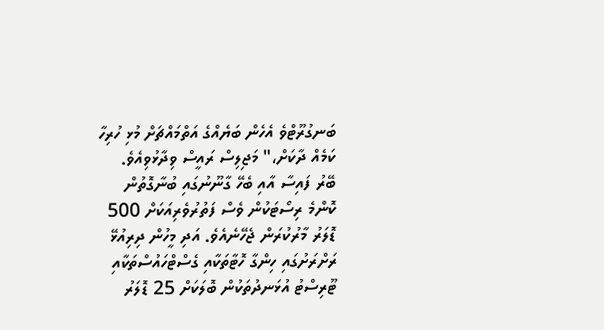ބަނގުރޫޓްވެ އެހެން ބަޔެއްގެ އަތްމައްޗަށް މުޅި ހުރިހާ ކަމެއް ދާކަށް،" މަޖިލިސް ރައީސް ވިދާޅުވިއެވެ.
ބޭރު ފައިސާ އާއި ބެހޭ ގާނޫނުގައި ބުނާގޮތުން ކޮންމެ ރިސޯޓަކުން ވެސް ފަތުރުވެރިއަކަށް 500 ޑޮލަރު މާރުކުރަން ޖެހޭނެއެވެ. އަދި މީހުން ދިރިއުޅޭ ރަށްރަށުގައި ހިންގާ ހޮޓާތަކާއި ގެސްޓްހައުސްތަކާއި ޓޫރިސްޓު އުޅަނދުތަކުން ބޮލަކަށް 25 ޑޮލަރު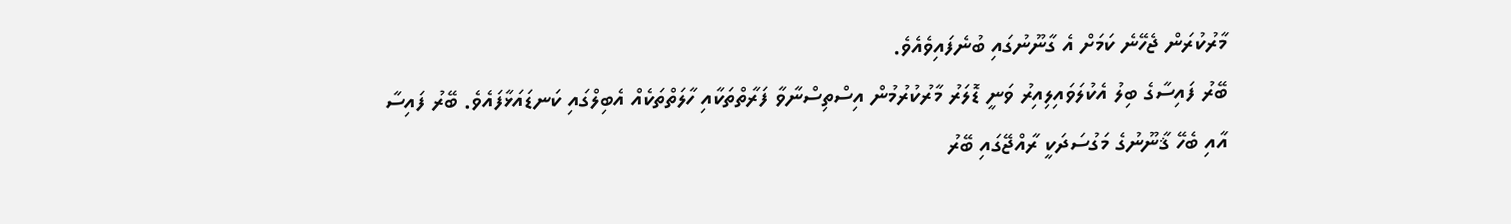މާރުކުރަން ޖެހޭނެ ކަމަށް އެ ގާނޫނުގައި ބުނެފައިވެއެވެ.
ބޭރު ފައިސާގެ ބިލު އެކުލަވައިލިއިރު ވަނީ ޑޮލަރު މާރުކުރުމުން އިސްތިސްނާވާ ފަރާތްތަކާއި ހާލަތްތަކެއް އެބިލްގައި ކަނޑައަޅާފައެވެ. ބޭރު ފައިސާ އާއި ބެހޭ ޤާނޫނުގެ މަގުސަދަކީ ރާއްޖޭގައި ބޭރު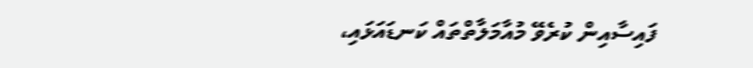ފައިސާއިން ކުރެވޭ މުއާމަލާތްތައް ކަނޑައަޅައި،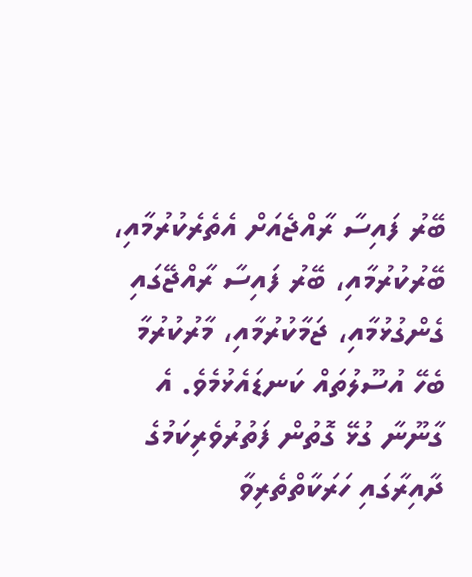ބޭރު ފައިސާ ރާއްޖެއަށް އެތެރެކުރުމާއި، ބޭރުކުރުމާއި، ބޭރު ފައިސާ ރާއްޖޭގައި ގެންގުޅުމާއި، ޖަމާކުރުމާއި، މާރުކުރުމާ ބެހޭ އުސޫލުތައް ކަނޑައެޅުމެވެ. އެ ގާނޫނާ ގުޅޭ ގޮތުން ފަތުރުވެރިކަމުގެ ދާއިރާގައި ހަރަކާތްތެރިވާ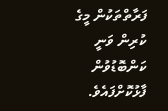ފަރާތްތަކުން މީގެ ކުރިން ވަނީ ކަންބޮޑުވުން ފާޅުކޮށްފައެވެ.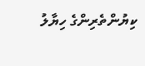ކިޔުންތެރިންގެ ހިޔާލު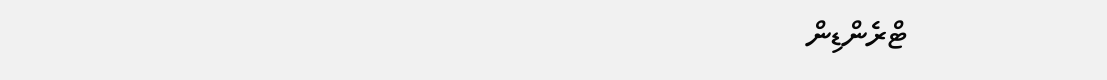ޓްރެންޑިން